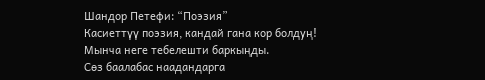Шандор Петефи: “Поэзия”
Касиеттүү поэзия, кандай гана кор болдуң!
Мынча неге тебелешти баркыңды.
Сөз баалабас наадандарга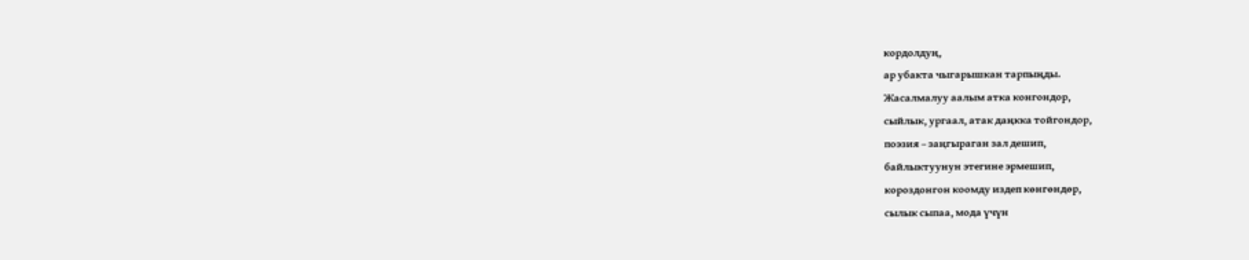кордолдуң,
ар убакта чыгарышкан тарпыңды.
Жасалмалуу аалым атка конгондор,
сыйлык, ургаал, атак даңкка тойгондор,
поэзия – заңгыраган зал дешип,
байлыктуунун этегине эрмешип,
короздонгон коомду издеп көнгөндөр,
сылык сыпаа, мода үчүн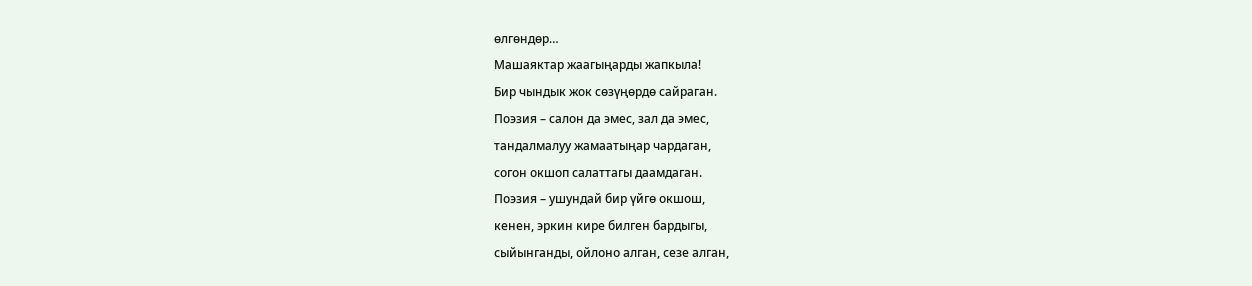өлгөндөр…
Машаяктар жаагыңарды жапкыла!
Бир чындык жок сөзүңөрдө сайраган.
Поэзия – салон да эмес, зал да эмес,
тандалмалуу жамаатыңар чардаган,
согон окшоп салаттагы даамдаган.
Поэзия – ушундай бир үйгө окшош,
кенен, эркин кире билген бардыгы,
сыйынганды, ойлоно алган, сезе алган,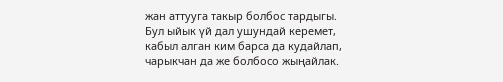жан аттууга такыр болбос тардыгы.
Бул ыйык үй дал ушундай керемет,
кабыл алган ким барса да кудайлап,
чарыкчан да же болбосо жыңайлак.